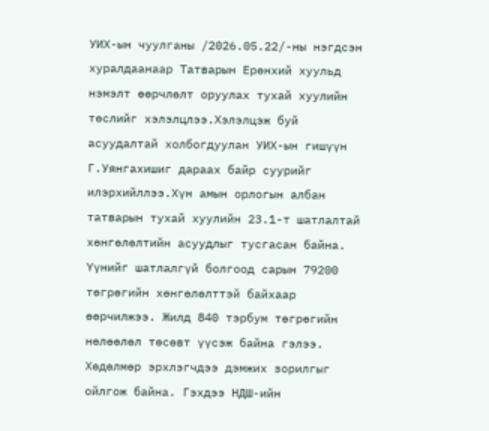УИХ-ын чуулганы /2026.05.22/-ны нэгдсэн хуралдаанаар Татварын Ерөнхий хуульд нэмэлт өөрчлөлт оруулах тухай хуулийн төслийг хэлэлцлээ.Хэлэлцэж буй асуудалтай холбогдуулан УИХ-ын гишүүн Г.Уянгахишиг дараах байр суурийг илэрхийллээ.Хүн амын орлогын албан татварын тухай хуулийн 23.1-т шатлалтай хөнгөлөлтийн асуудлыг тусгасан байна. Үүнийг шатлалгүй болгоод сарын 79200 төгрөгийн хөнгөлөлттэй байхаар өөрчилжээ. Жилд 840 тэрбум төгрөгийн нөлөөлөл төсөвт үүсэж байна гэлээ. Хөдөлмөр эрхлэгчдээ дэмжих зорилгыг ойлгож байна. Гэхдээ НДШ-ийн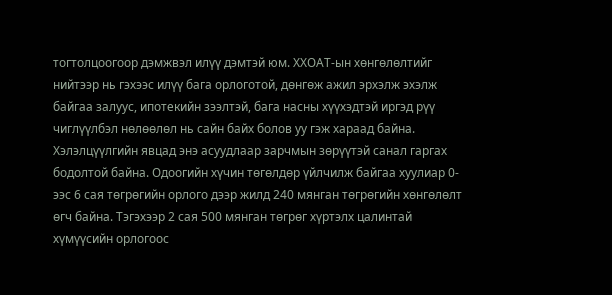тогтолцоогоор дэмжвэл илүү дэмтэй юм. ХХОАТ-ын хөнгөлөлтийг нийтээр нь гэхээс илүү бага орлоготой, дөнгөж ажил эрхэлж эхэлж байгаа залуус, ипотекийн зээлтэй, бага насны хүүхэдтэй иргэд рүү чиглүүлбэл нөлөөлөл нь сайн байх болов уу гэж хараад байна. Хэлэлцүүлгийн явцад энэ асуудлаар зарчмын зөрүүтэй санал гаргах бодолтой байна. Одоогийн хүчин төгөлдөр үйлчилж байгаа хуулиар 0-ээс 6 сая төгрөгийн орлого дээр жилд 240 мянган төгрөгийн хөнгөлөлт өгч байна. Тэгэхээр 2 сая 500 мянган төгрөг хүртэлх цалинтай хүмүүсийн орлогоос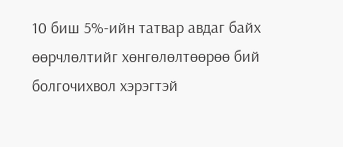10 биш 5%-ийн татвар авдаг байх өөрчлөлтийг хөнгөлөлтөөрөө бий болгочихвол хэрэгтэй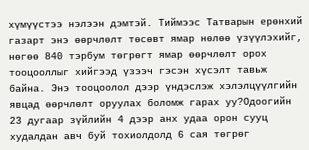хүмүүстээ нэлээн дэмтэй. Тиймээс Татварын ерөнхий газарт энэ өөрчлөлт төсөвт ямар нөлөө үзүүлэхийг, нөгөө 840 тэрбум төгрөгт ямар өөрчлөлт орох тооцооллыг хийгээд үзээч гэсэн хүсэлт тавьж байна. Энэ тооцоолол дээр үндэслэж хэлэлцүүлгийн явцад өөрчлөлт оруулах боломж гарах уу?Одоогийн 23 дугаар зүйлийн 4 дээр анх удаа орон сууц худалдан авч буй тохиолдолд 6 сая төгрөг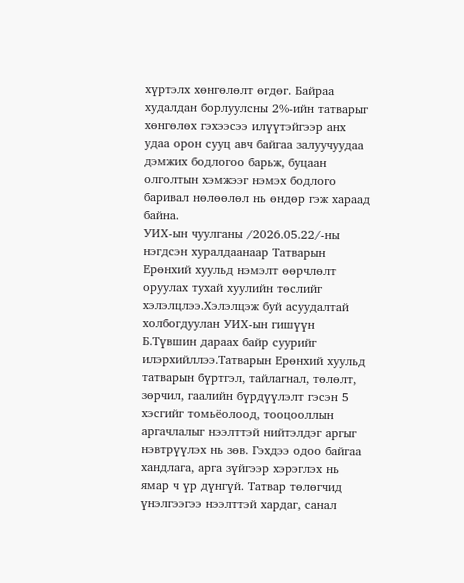хүртэлх хөнгөлөлт өгдөг. Байраа худалдан борлуулсны 2%-ийн татварыг хөнгөлөх гэхээсээ илүүтэйгээр анх удаа орон сууц авч байгаа залуучуудаа дэмжих бодлогоо барьж, буцаан олголтын хэмжээг нэмэх бодлого баривал нөлөөлөл нь өндөр гэж хараад байна.
УИХ-ын чуулганы /2026.05.22/-ны нэгдсэн хуралдаанаар Татварын Ерөнхий хуульд нэмэлт өөрчлөлт оруулах тухай хуулийн төслийг хэлэлцлээ.Хэлэлцэж буй асуудалтай холбогдуулан УИХ-ын гишүүн Б.Түвшин дараах байр суурийг илэрхийллээ.Татварын Ерөнхий хуульд татварын бүртгэл, тайлагнал, төлөлт, зөрчил, гаалийн бүрдүүлэлт гэсэн 5 хэсгийг томьёолоод, тооцооллын аргачлалыг нээлттэй нийтэлдэг аргыг нэвтрүүлэх нь зөв. Гэхдээ одоо байгаа хандлага, арга зүйгээр хэрэглэх нь ямар ч үр дүнгүй. Татвар төлөгчид үнэлгээгээ нээлттэй хардаг, санал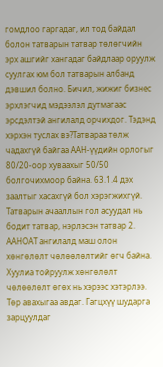гомдлоо гаргадаг, ил тод байдал болон татварын татвар төлөгчийн эрх ашгийг хангадаг байдлаар оруулж суулгах юм бол татварын албанд дэвшил болно. Бичил, жижиг бизнес эрхлэгчид мэдээлэл дутмагаас эрсдэлтэй ангилалд орчихдог. Тэдэнд хэрхэн туслах вэ?Татвараа төлж чадахгүй байгаа ААН-үүдийн орлогыг 80/20-оор хуваахыг 50/50 болгочихмоор байна. 63.1.4 дэх заалтыг хасахгүй бол хэрэгжихгүй. Татварын ачааллын гол асуудал нь бодит татвар, нэрлэсэн татвар 2. ААНОАТ ангилалд маш олон хөнгөлөлт чөлөөлөлтийг өгч байна. Хуулиа тойруулж хөнгөлөлт чөлөөлөлт өгөх нь хэрээс хэтэрлээ. Төр авахыгаа авдаг. Гагцхүү шударга зарцуулдаг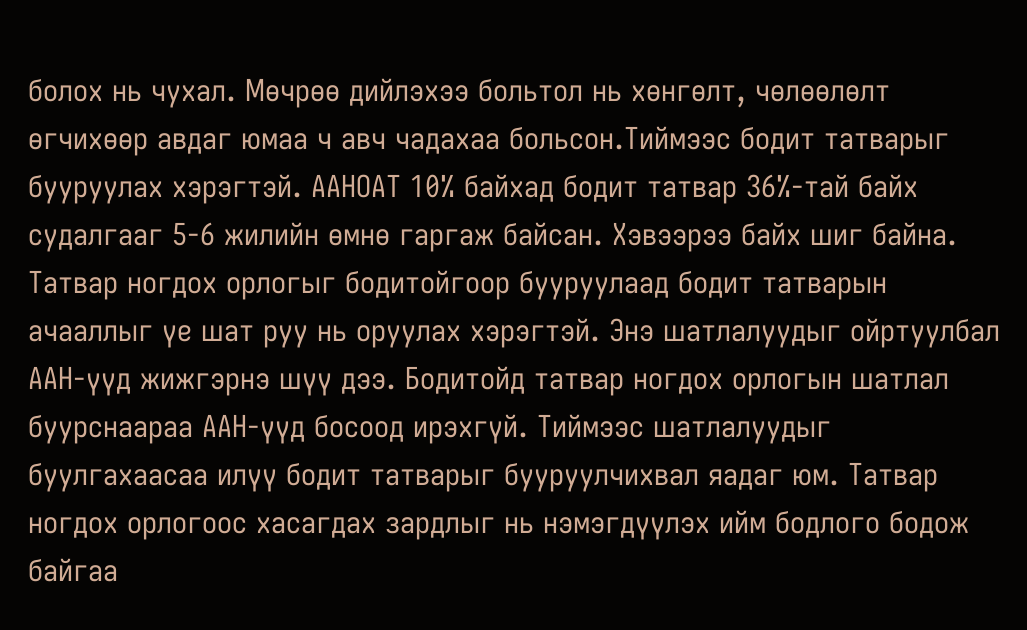болох нь чухал. Мөчрөө дийлэхээ больтол нь хөнгөлт, чөлөөлөлт өгчихөөр авдаг юмаа ч авч чадахаа больсон.Тиймээс бодит татварыг бууруулах хэрэгтэй. ААНОАТ 10% байхад бодит татвар 36%-тай байх судалгааг 5-6 жилийн өмнө гаргаж байсан. Хэвээрээ байх шиг байна. Татвар ногдох орлогыг бодитойгоор бууруулаад бодит татварын ачааллыг үе шат руу нь оруулах хэрэгтэй. Энэ шатлалуудыг ойртуулбал ААН-үүд жижгэрнэ шүү дээ. Бодитойд татвар ногдох орлогын шатлал буурснаараа ААН-үүд босоод ирэхгүй. Тиймээс шатлалуудыг буулгахаасаа илүү бодит татварыг бууруулчихвал яадаг юм. Татвар ногдох орлогоос хасагдах зардлыг нь нэмэгдүүлэх ийм бодлого бодож байгаа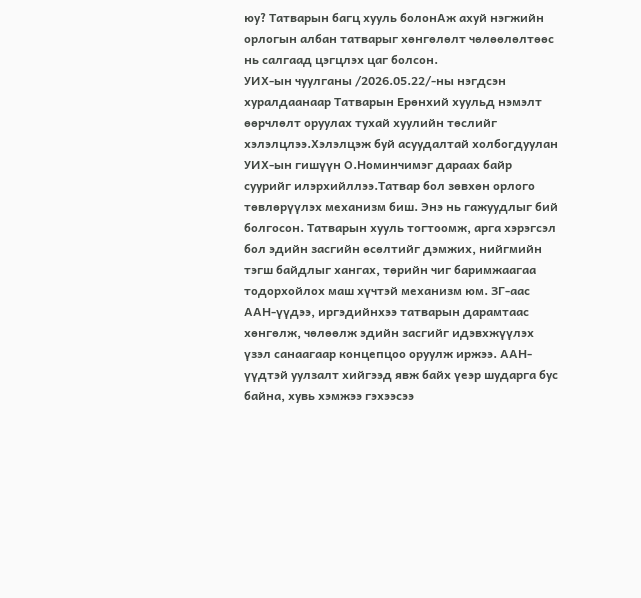юу? Татварын багц хууль болонАж ахуй нэгжийн орлогын албан татварыг хөнгөлөлт чөлөөлөлтөөс нь салгаад цэгцлэх цаг болсон.
УИХ-ын чуулганы /2026.05.22/-ны нэгдсэн хуралдаанаар Татварын Ерөнхий хуульд нэмэлт өөрчлөлт оруулах тухай хуулийн төслийг хэлэлцлээ.Хэлэлцэж буй асуудалтай холбогдуулан УИХ-ын гишүүн О.Номинчимэг дараах байр суурийг илэрхийллээ.Татвар бол зөвхөн орлого төвлөрүүлэх механизм биш. Энэ нь гажуудлыг бий болгосон. Татварын хууль тогтоомж, арга хэрэгсэл бол эдийн засгийн өсөлтийг дэмжих, нийгмийн тэгш байдлыг хангах, төрийн чиг баримжаагаа тодорхойлох маш хүчтэй механизм юм. ЗГ-аас ААН-үүдээ, иргэдийнхээ татварын дарамтаас хөнгөлж, чөлөөлж эдийн засгийг идэвхжүүлэх үзэл санаагаар концепцоо оруулж иржээ. ААН-үүдтэй уулзалт хийгээд явж байх үеэр шударга бус байна, хувь хэмжээ гэхээсээ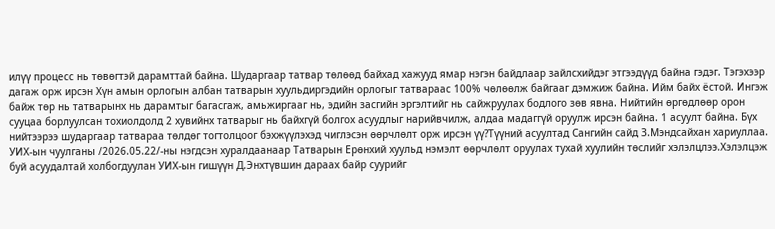илүү процесс нь төвөгтэй дарамттай байна. Шударгаар татвар төлөөд байхад хажууд ямар нэгэн байдлаар зайлсхийдэг этгээдүүд байна гэдэг. Тэгэхээр дагаж орж ирсэн Хүн амын орлогын албан татварын хуульдиргэдийн орлогыг татвараас 100% чөлөөлж байгааг дэмжиж байна. Ийм байх ёстой. Ингэж байж төр нь татварынх нь дарамтыг багасгаж, амьжиргааг нь, эдийн засгийн эргэлтийг нь сайжруулах бодлого зөв явна. Нийтийн өргөдлөөр орон сууцаа борлуулсан тохиолдолд 2 хувийнх татварыг нь байхгүй болгох асуудлыг нарийвчилж, алдаа мадаггүй оруулж ирсэн байна. 1 асуулт байна. Бүх нийтээрээ шударгаар татвараа төлдөг тогтолцоог бэхжүүлэхэд чиглэсэн өөрчлөлт орж ирсэн үү?Түүний асуултад Сангийн сайд З.Мэндсайхан хариуллаа.
УИХ-ын чуулганы /2026.05.22/-ны нэгдсэн хуралдаанаар Татварын Ерөнхий хуульд нэмэлт өөрчлөлт оруулах тухай хуулийн төслийг хэлэлцлээ.Хэлэлцэж буй асуудалтай холбогдуулан УИХ-ын гишүүн Д.Энхтүвшин дараах байр суурийг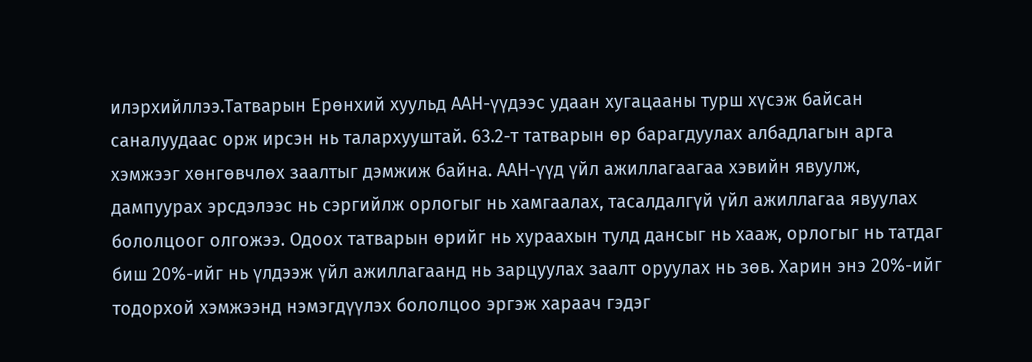илэрхийллээ.Татварын Ерөнхий хуульд ААН-үүдээс удаан хугацааны турш хүсэж байсан саналуудаас орж ирсэн нь талархууштай. 63.2-т татварын өр барагдуулах албадлагын арга хэмжээг хөнгөвчлөх заалтыг дэмжиж байна. ААН-үүд үйл ажиллагаагаа хэвийн явуулж, дампуурах эрсдэлээс нь сэргийлж орлогыг нь хамгаалах, тасалдалгүй үйл ажиллагаа явуулах бололцоог олгожээ. Одоох татварын өрийг нь хураахын тулд дансыг нь хааж, орлогыг нь татдаг биш 20%-ийг нь үлдээж үйл ажиллагаанд нь зарцуулах заалт оруулах нь зөв. Харин энэ 20%-ийг тодорхой хэмжээнд нэмэгдүүлэх бололцоо эргэж хараач гэдэг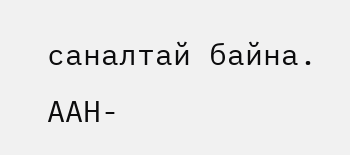саналтай байна. ААН-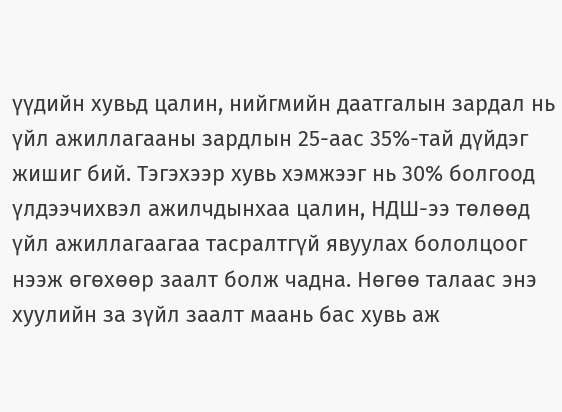үүдийн хувьд цалин, нийгмийн даатгалын зардал нь үйл ажиллагааны зардлын 25-аас 35%-тай дүйдэг жишиг бий. Тэгэхээр хувь хэмжээг нь 30% болгоод үлдээчихвэл ажилчдынхаа цалин, НДШ-ээ төлөөд үйл ажиллагаагаа тасралтгүй явуулах бололцоог нээж өгөхөөр заалт болж чадна. Нөгөө талаас энэ хуулийн за зүйл заалт маань бас хувь аж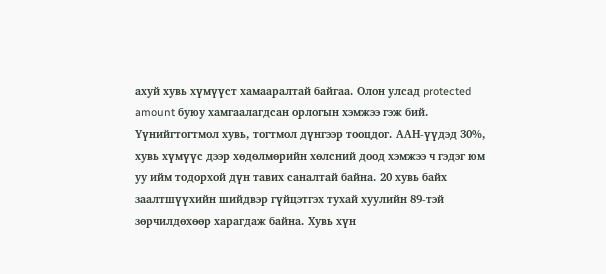ахуй хувь хүмүүст хамааралтай байгаа. Олон улсад protected amount буюу хамгаалагдсан орлогын хэмжээ гэж бий. Үүнийгтогтмол хувь, тогтмол дүнгээр тооцдог. ААН-үүдэд 30%, хувь хүмүүс дээр хөдөлмөрийн хөлсний доод хэмжээ ч гэдэг юм уу ийм тодорхой дүн тавих саналтай байна. 20 хувь байх заалтшүүхийн шийдвэр гүйцэтгэх тухай хуулийн 89-тэй зөрчилдөхөөр харагдаж байна. Хувь хүн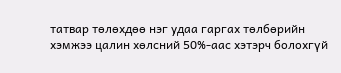татвар төлөхдөө нэг удаа гаргах төлбөрийн хэмжээ цалин хөлсний 50%-аас хэтэрч болохгүй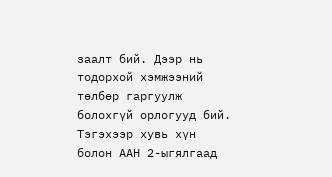заалт бий. Дээр нь тодорхой хэмжээний төлбөр гаргуулж болохгүй орлогууд бий. Тэгэхээр хувь хүн болон ААН 2-ыгялгаад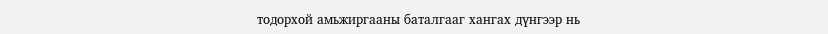тодорхой амьжиргааны баталгааг хангах дүнгээр нь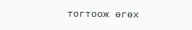тогтоож өгөх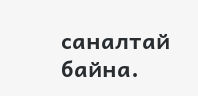саналтай байна.